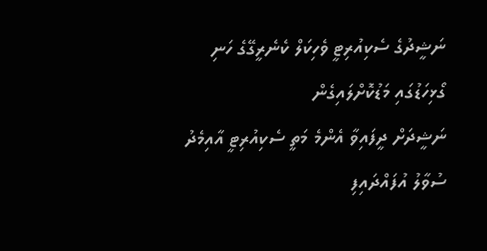ނަޝީދުގެ ސެކިއުރިޓީ ވެހިކަލް ކެނެރީގޭގެ ހަނި ގޯޅިހަޑުގައި މަޑުކޮށްލައިގެން
ނަޝީދަށް ދީފައިވާ އެންމެ މަތީ ސެކިއުރިޓީ އާއިމެދު ސުވާލު އުފައްދައިފި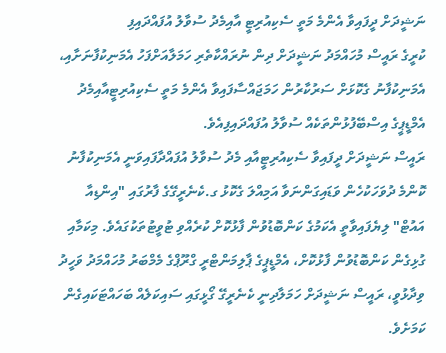ނަޝީދަށް ދީފައިވާ އެންމެ މަތީ ސެކިއުރިޓީ އާއިމެދު ސުވާލު އުފައްދައިފި
ކުރީގެ ރައީސް މުހައްމަދު ނަޝީދަށް ދިން ނުރައްކާތެރި ހަމަލާއަށްފަހު އެމަނިކުފާނަށާއި، އެމަނިކުފާނު ގެކޮޅަށް ސަރުކާރުން ހަމަޖައްސާފައިވާ އެންމެ މަތީ ސެކިއުރިޓީއާއިމެދު އެމްޑީޕީގެ އިސްބޭފުޅުންތަކެއް ސުވާލު އުފައްދައިފިއެވެ.
ރައީސް ނަޝީދަށް ދީފައިވާ ސެކިއުރިޓީއާއި މެދު ސުވާލު އުފައްދާފައިވަނީ އެމަނިކުފާނު ކޮންމެ ދުވަހަކުހެން ވަޑައިގަންނަވާ އަމިއްލަ ގެކޮޅު ގ.ކެނެރީގޭގެ ފާރުގައި "އިންޑިއާ އައުޓް" ލިޔެފައިވާތީ އެކަމުގެ ކަންބޮޑުވުން ފާޅުކޮށް ކުރެއްވި ޓުވީޓުތަކުގައެވެ. މިކަމާއި ގުޅިގެން ކަންބޮޑުވުން ފާޅުކޮށް، އެމްޑީޕީގެ ޕާލިމަންޓްރީ ގްރޫޕްގެ މެމްބަރު މުހައްމަދު ވަހީދު ވިދާޅުވީ، ރައީސް ނަޝީދަށް ހަމަލާދިނީ ކެނެރީގޭ ގޯޅީގައި ސައިކަލެއް ބަހައްޓަކައިގެން ކަމަށެވެ.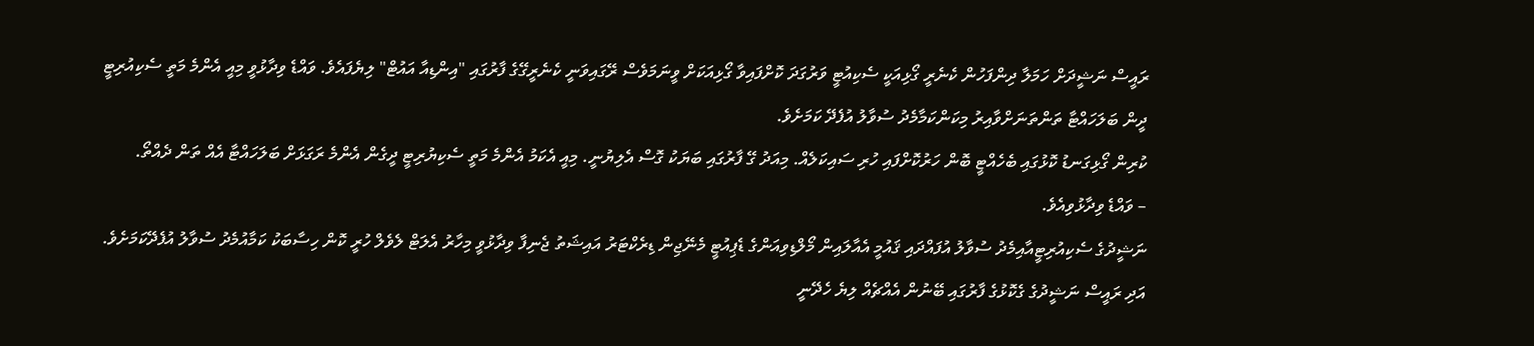ރައީސް ނަޝީދަށް ހަމަލާ ދިންފަހުން ކެނެރީ ގޯޅިއަކީ ސެކިއުޓީ ވަރުގަދަ ކޮށްފައިވާ ގޯޅިއަކަށް ވީނަމަވެސް ރޭގައިވަނީ ކެނެރީގޭގެ ފާރުގައި "އިންޑިއާ އައުޓް" ލިޔެފައެވެ. ވައްޑެ ވިދާޅުވީ މިއީ އެންމެ މަތީ ސެކިއުރިޓީ ދީން ބަލަހައްޓާ ތަންތަނަށްވާއިރު މިކަންކަމާމެދު ސުވާލު އުފެދޭ ކަމަށެވެ.
ކުރިން ގޯޅިގަނޑު ކޮޅުގައި ބެހެއްޓީ ބޮން ހަރުކޮށްފައި ހުރި ސައިކަލެއް. މިއަދު ގޭ ފާރުގައި ބަޔަކު ގޮސް އެލިޔުނީ. މިއީ އެކަމު އެންމެ މަތީ ސެކިޔުރިޓީ ދީގެން އެންމެ ރަގަޅަށް ބަލަހައްޓާ އެއް ތަން ދެއްތޯ.
– ވައްޑެ ވިދާޅުވިއެވެ.
ނަޝީދުގެ ސެކިއުރިޓީއާއިމެދު ސުވާލު އުފައްދައި ޤައުމީ އެއާލައިން މޯލްޑިވިއަންގެ ޑެޕިއުޓީ މެނޭޖިން ޑިރެކްޓަރު އައިޝަތު ޖެނިފާ ވިދާޅުވީ މިހާރު އެލަޓް ލެވެލް ހުރީ ކޮން ހިސާބަކު ކަމާއުމެދު ސުވާލު އުފެދޭކަމަށެވެ. އަދި ރައީސް ނަޝީދުގެ ގެކޮޅުގެ ފާރުގައި ބޭނުން އެއްޗެއް ލިޔެ ހެދޭނީ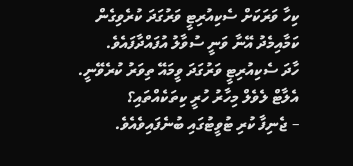ކިހާ ވަރަކަށް ސެކިއުރިޓީ ވަރުގަދަ ކުރެވިގެން ކަމާއިމެދު އޭނާ ވަނީ ސުވާލު އުފައްދާފައެވެ.
ހާދަ ސެކިއުރިޓީ ވަރުގަދަ ވީމައޭ ތިވަރު ކުރެވޭނީ. އެލާޓް ލެވެލް މިހާރު ހުރީ ކިތަކެއްތައި؟
– ޖެނިފާ ކުރި ޓުވީޓުގައި ބުނެފައިވެއެވެ.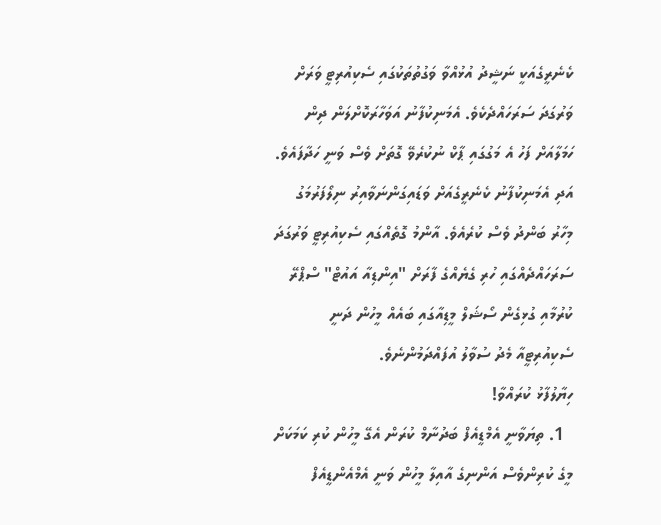ކެނެރީގެއަކީ ނަޝީދު އުޅުއްވާ ވަގުތުތަކުގައި ސެކިއުރިޓީ ވަރަށް ވަރުގަދަ ސަރަހައްދެކެވެ. އެމަނިކުފާނު އަވަހާރަކޮށްލަން ދިން ހަމަލާއަށް ފަހު އެ މަގުގައި ޕާކް ނުކުރެވޭ ގޮތަށް ވެސް ވަނީ ހަދާފައެވެ. އަދި އެމަނިކުފާނު ކެނެރީގެއަށް ވަޑައިގަންނަވާއިރު ނިލޯފަރުމަގު މިހާރު ބަންދު ވެސް ކުރެއެވެ. އާންމު ގޮތެއްގައި ސެކިއުރިޓީ ވަރުގަދަ ސަރަހައްދެއްގައި ހުރި ގެޔެއްގެ ފާރަށް "އިންޑިއާ އައުޓް" ސްޕްރޭ ކުރުމާއި ގުޅިގެން ސޯޝަލް މީޑިއާގައި ބައެއް މީހުން ދަނީ ސެކިއުރިޓީއާ މެދު ސުވާލު އުފައްދަމުންނެވެ.
ހިޔާލުފާޅު ކުރައްވާ!
  1. ތިޔަވާނީ އެމްޑީއެފް ބަދުނާމް ކުރަން އެގޭ މީހުން ކުރި ކަމަކަށް މީގެ ކުރިންވެސް އަންނިގެ އާއިލާ މީހުން ވަނީ އެމްއެންޑީއެފް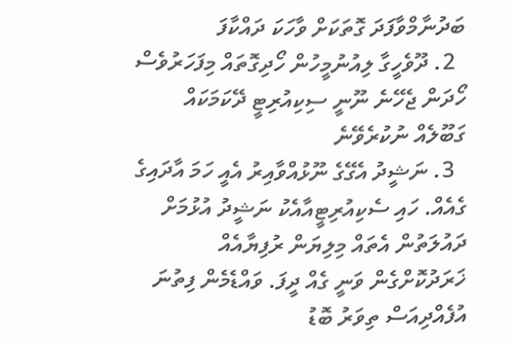ބަދުނާމްވާފަދަ ގޮތަކަށް ވާހަކަ ދައްކާފަ
  2. ދޫވެހީގާ ލިއުނުމީހުން ހޯދިގޮތައް މިފަހަރުވެސް ހޯދަން ޖެހޭނެ ނޫނީ ސިކިއުރިޓީ ދޭކަމަކައް ގަބޫލެއް ނުކުރެވޭނެ
  3. ނަޝީދު އެގޭގެ ނޫޅުއްވާއިރު އެއީ ހަމަ އާދައިގެ ގެއެއް. ހައި ސެކިއުރިޓީއާއެކު ނަޝީދު އުޅުމަށް ދައުލަތުން އެތައް މިލިޔަން ރުފިޔާއެއް ޚަރަދުކޮށްގެން ވަނީ ގެއް ދީފަ. ވައްޑެމެން ފިތުނަ އުފެއްދިއަސް ތިވަރު ބޮޑު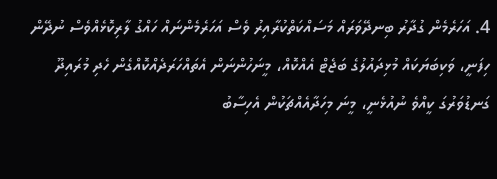4. އަހަރެމެން ގުދާރު ބިނދޭވަރައް މަސައްކަތްކުރާއިރު ވެސް އަހަރެމެންނައް ހައްގު ލާރިކޮޅެއްވެސް ނުދޭން ހިފަނީ، ވަކިބަޔަކައް މުޅިދައުލުގެ ބަޖެޓް އެއްކޮއް، މީނަހުންނަން އެތައްހަރަދެއްކޮއްގެން ހެދި މުރައިދޫ ގަނޑުވަރުގަ ކީއްވެ ނުއުޅެނީ، މީނަ މިހަދާއެއްޗަކުން އެހިސާބު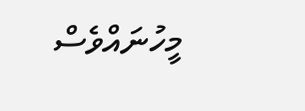މީހުނައްވެސް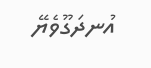އުނދަގޫވެޔޭ